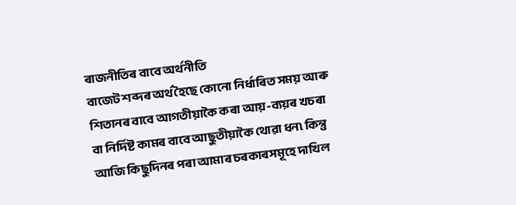ৰাজনীতিৰ বাবে অৰ্থনীতি
বাজেট শব্দৰ অৰ্থ হৈছে কোনো নিৰ্ধাৰিত সময় আৰু শিতানৰ বাবে আগতীয়াকৈ কৰা আয়-ব্যয়ৰ খচৰা বা নিৰ্দিষ্ট কামৰ বাবে আছুতীয়াকৈ থোৱা ধন৷ কিন্তু আজি কিছুদিনৰ পৰা আমাৰ চৰকাৰসমূহে দাখিল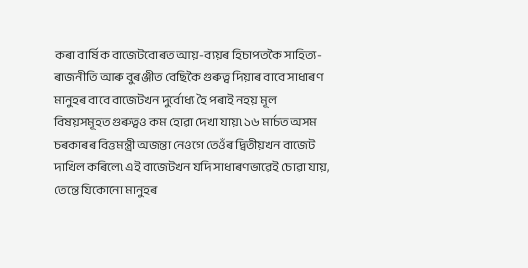কৰা বাৰ্ষিক বাজেটবোৰত আয়-ব্যয়ৰ হিচাপতকৈ সাহিত্য-ৰাজনীতি আৰু বুৰঞ্জীত বেছিকৈ গুৰুত্ব দিয়াৰ বাবে সাধাৰণ মানুহৰ বাবে বাজেটখন দুৰ্বোধ্য হৈ পৰাই নহয় মূল বিষয়সমূহত গুৰুত্বও কম হোৱা দেখা যায়৷ ১৬ মাৰ্চত অসম চৰকাৰৰ বিত্তমন্ত্ৰী অজন্তা নেওগে তেওঁৰ দ্বিতীয়খন বাজেট দাখিল কৰিলে৷ এই বাজেটখন যদি সাধাৰণভাৱেই চোৱা যায়, তেন্তে যিকোনো মানুহৰ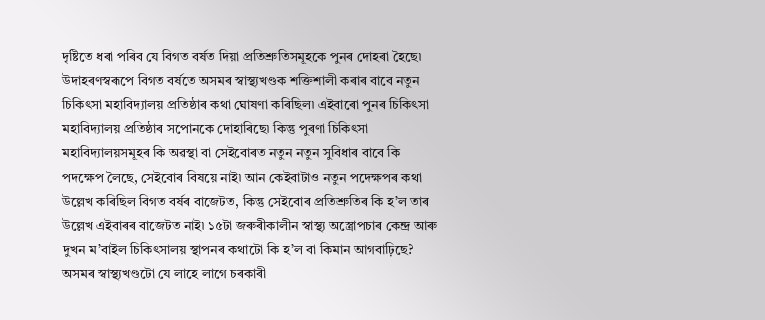দৃষ্টিতে ধৰা পৰিব যে বিগত বৰ্ষত দিয়া প্ৰতিশ্ৰুতিসমূহকে পুনৰ দোহৰা হৈছে৷ উদাহৰণস্বৰূপে বিগত বৰ্ষতে অসমৰ স্বাস্থ্যখণ্ডক শক্তিশালী কৰাৰ বাবে নতুন চিকিৎসা মহাবিদ্যালয় প্ৰতিষ্ঠাৰ কথা ঘোষণা কৰিছিল৷ এইবাৰো পুনৰ চিকিৎসা মহাবিদ্যালয় প্ৰতিষ্ঠাৰ সপোনকে দোহাৰিছে৷ কিন্তু পুৰণা চিকিৎসা মহাবিদ্যালয়সমূহৰ কি অৱস্থা বা সেইবোৰত নতুন নতুন সুবিধাৰ বাবে কি পদক্ষেপ লৈছে, সেইবোৰ বিষয়ে নাই৷ আন কেইবাটাও নতুন পদেক্ষপৰ কথা উল্লেখ কৰিছিল বিগত বৰ্ষৰ বাজেটত, কিন্তু সেইবোৰ প্ৰতিশ্ৰুতিৰ কি হ’ল তাৰ উল্লেখ এইবাৰৰ বাজেটত নাই৷ ১৫টা জৰুৰীকালীন স্বাস্থ্য অস্ত্ৰোপচাৰ কেন্দ্ৰ আৰু দুখন ম’বাইল চিকিৎসালয় স্থাপনৰ কথাটো কি হ’ল বা কিমান আগবাঢ়িছে? অসমৰ স্বাস্থ্যখণ্ডটো যে লাহে লাগে চৰকাৰী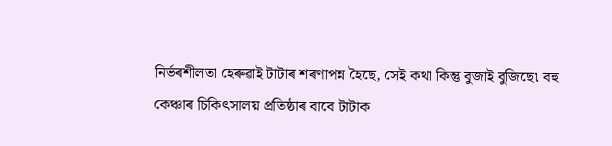নিৰ্ভৰশীলতা হেৰুৱাই টাটাৰ শৰণাপন্ন হৈছে, সেই কথা কিন্তু বুজাই বুজিছে৷ বহু কেঞ্চাৰ চিকিৎসালয় প্ৰতিষ্ঠাৰ বাবে টাটাক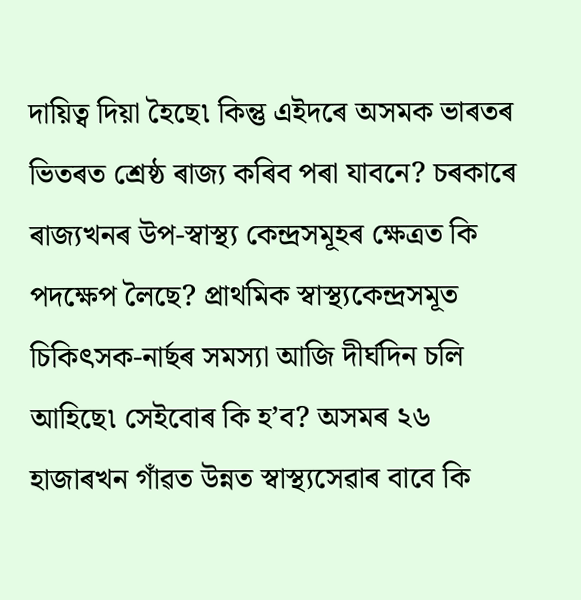দায়িত্ব দিয়া হৈছে৷ কিন্তু এইদৰে অসমক ভাৰতৰ ভিতৰত শ্ৰেষ্ঠ ৰাজ্য কৰিব পৰা যাবনে? চৰকাৰে ৰাজ্যখনৰ উপ-স্বাস্থ্য কেন্দ্ৰসমূহৰ ক্ষেত্ৰত কি পদক্ষেপ লৈছে? প্ৰাথমিক স্বাস্থ্যকেন্দ্ৰসমূত চিকিৎসক-নাৰ্ছৰ সমস্যা আজি দীৰ্ঘদিন চলি আহিছে৷ সেইবোৰ কি হ’ব? অসমৰ ২৬ হাজাৰখন গাঁৱত উন্নত স্বাস্থ্যসেৱাৰ বাবে কি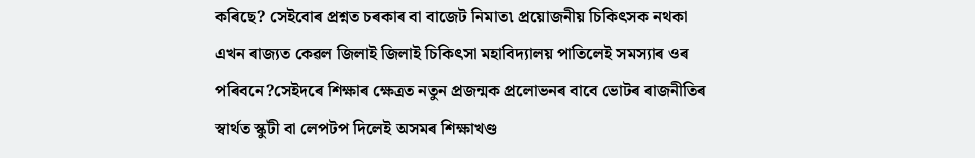কৰিছে? সেইবোৰ প্ৰশ্নত চৰকাৰ বা বাজেট নিমাত৷ প্ৰয়োজনীয় চিকিৎসক নথকা এখন ৰাজ্যত কেৱল জিলাই জিলাই চিকিৎসা মহাবিদ্যালয় পাতিলেই সমস্যাৰ ওৰ পৰিবনে?সেইদৰে শিক্ষাৰ ক্ষেত্ৰত নতুন প্ৰজন্মক প্ৰলোভনৰ বাবে ভোটৰ ৰাজনীতিৰ স্বাৰ্থত স্কুটী বা লেপটপ দিলেই অসমৰ শিক্ষাখণ্ড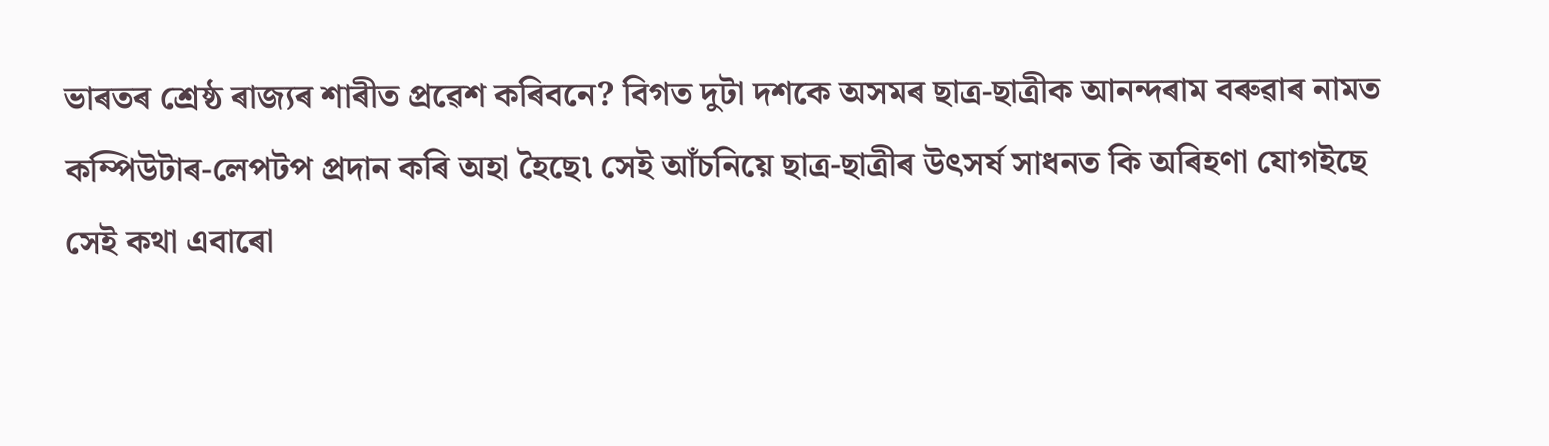ভাৰতৰ শ্ৰেষ্ঠ ৰাজ্যৰ শাৰীত প্ৰৱেশ কৰিবনে? বিগত দুটা দশকে অসমৰ ছাত্ৰ-ছাত্ৰীক আনন্দৰাম বৰুৱাৰ নামত কম্পিউটাৰ-লেপটপ প্ৰদান কৰি অহা হৈছে৷ সেই আঁচনিয়ে ছাত্ৰ-ছাত্ৰীৰ উৎসৰ্ষ সাধনত কি অৰিহণা যোগইছে সেই কথা এবাৰো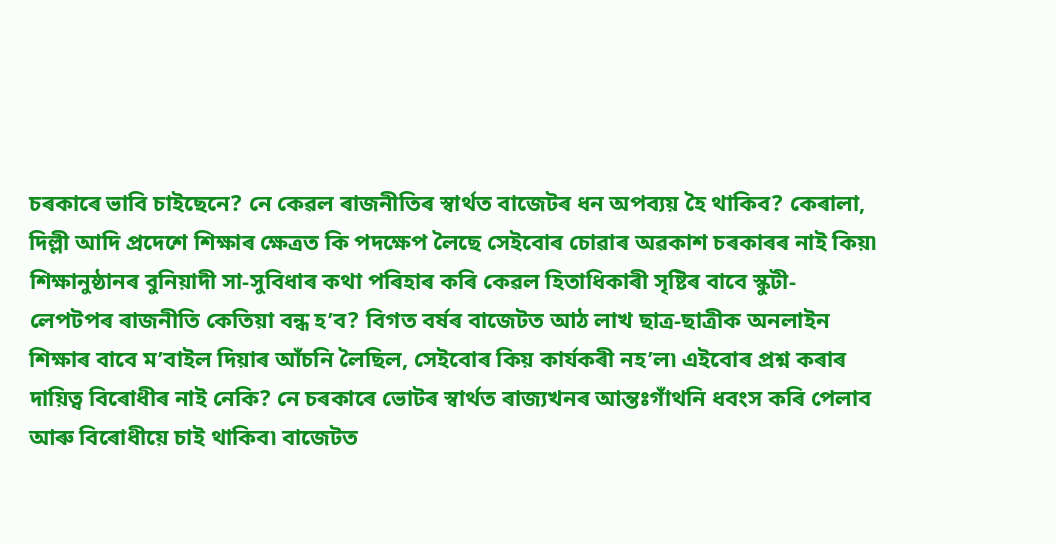চৰকাৰে ভাবি চাইছেনে? নে কেৱল ৰাজনীতিৰ স্বাৰ্থত বাজেটৰ ধন অপব্যয় হৈ থাকিব? কেৰালা, দিল্লী আদি প্ৰদেশে শিক্ষাৰ ক্ষেত্ৰত কি পদক্ষেপ লৈছে সেইবোৰ চোৱাৰ অৱকাশ চৰকাৰৰ নাই কিয়৷ শিক্ষানুষ্ঠানৰ বুনিয়াদী সা-সুবিধাৰ কথা পৰিহাৰ কৰি কেৱল হিতাধিকাৰী সৃষ্টিৰ বাবে স্কুটী-লেপটপৰ ৰাজনীতি কেতিয়া বন্ধ হ’ব? বিগত বৰ্ষৰ বাজেটত আঠ লাখ ছাত্ৰ-ছাত্ৰীক অনলাইন শিক্ষাৰ বাবে ম’বাইল দিয়াৰ আঁচনি লৈছিল, সেইবোৰ কিয় কাৰ্যকৰী নহ’ল৷ এইবোৰ প্ৰশ্ন কৰাৰ দায়িত্ব বিৰোধীৰ নাই নেকি? নে চৰকাৰে ভোটৰ স্বাৰ্থত ৰাজ্যখনৰ আন্তঃগাঁথনি ধবংস কৰি পেলাব আৰু বিৰোধীয়ে চাই থাকিব৷ বাজেটত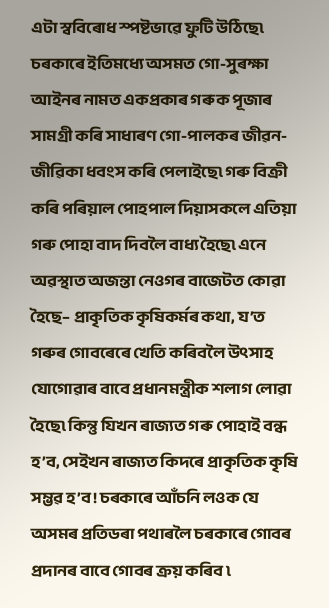এটা স্ববিৰোধ স্পষ্টভাৱে ফুটি উঠিছে৷ চৰকাৰে ইতিমধ্যে অসমত গো-সুৰক্ষা আইনৰ নামত একপ্ৰকাৰ গৰুক পূজাৰ সামগ্ৰী কৰি সাধাৰণ গো-পালকৰ জীৱন-জীৱিকা ধবংস কৰি পেলাইছে৷ গৰু বিক্ৰী কৰি পৰিয়াল পোহপাল দিয়াসকলে এতিয়া গৰু পোহা বাদ দিবলৈ বাধ্য হৈছে৷ এনে অৱস্থাত অজন্তা নেওগৰ বাজেটত কোৱা হৈছে– প্ৰাকৃতিক কৃষিকৰ্মৰ কথা, য’ত গৰুৰ গোবৰেৰে খেতি কৰিবলৈ উৎসাহ যোগোৱাৰ বাবে প্ৰধানমন্ত্ৰীক শলাগ লোৱা হৈছে৷ কিন্তু যিখন ৰাজ্যত গৰু পোহাই বন্ধ হ’ব, সেইখন ৰাজ্যত কিদৰে প্ৰাকৃতিক কৃষি সম্ভৱ হ’ব! চৰকাৰে আঁচনি লওক যে অসমৰ প্ৰতিডৰা পথাৰলৈ চৰকাৰে গোবৰ প্ৰদানৰ বাবে গোবৰ ক্ৰয় কৰিব ৷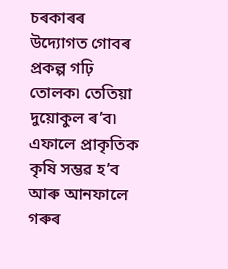চৰকাৰৰ উদ্যোগত গোবৰ প্ৰকল্প গঢ়ি তোলক৷ তেতিয়া দুয়োকুল ৰ’ব৷ এফালে প্ৰাকৃতিক কৃষি সম্ভৱ হ’ব আৰু আনফালে গৰুৰ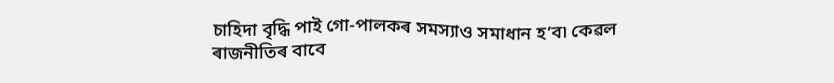চাহিদা বৃদ্ধি পাই গো-পালকৰ সমস্যাও সমাধান হ’ব৷ কেৱল ৰাজনীতিৰ বাবে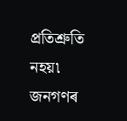প্ৰতিশ্ৰুতি নহয়৷ জনগণৰ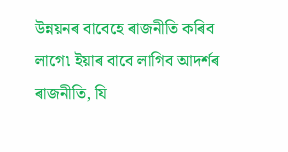উন্নয়নৰ বাবেহে ৰাজনীতি কৰিব লাগে৷ ইয়াৰ বাবে লাগিব আদৰ্শৰ ৰাজনীতি, যি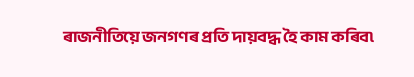ৰাজনীতিয়ে জনগণৰ প্ৰতি দায়বদ্ধ হৈ কাম কৰিব৷